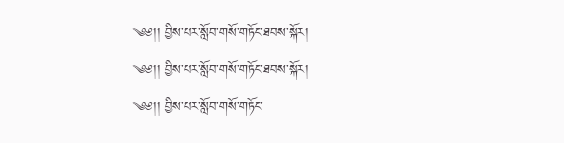༄༅།། བྱིས་པར་སློབ་གསོ་གཏོང་ཐབས་སྐོར།
༄༅།། བྱིས་པར་སློབ་གསོ་གཏོང་ཐབས་སྐོར།
༄༅།། བྱིས་པར་སློབ་གསོ་གཏོང་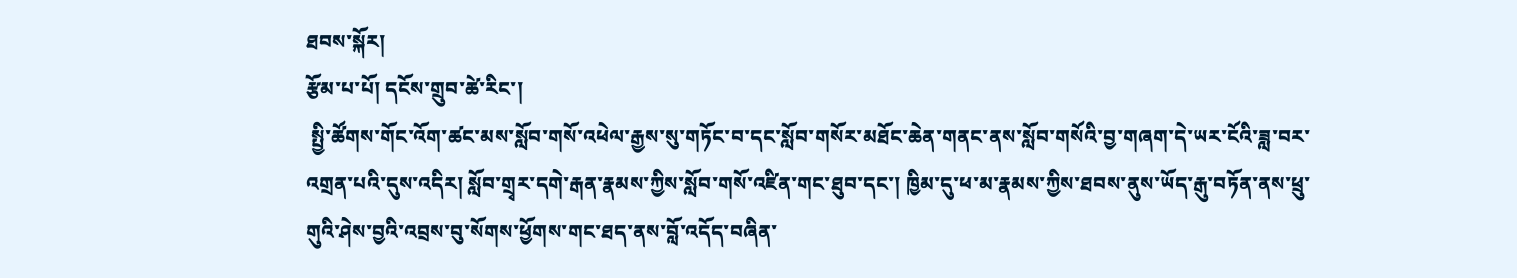ཐབས་སྐོར།
རྩོམ་པ་པོ། དངོས་གྲུབ་ཚེ་རིང་།
 སྤྱི་ཚོགས་གོང་འོག་ཚང་མས་སློབ་གསོ་འཕེལ་རྒྱས་སུ་གཏོང་བ་དང་སློབ་གསོར་མཐོང་ཆེན་གནང་ནས་སློབ་གསོའི་བྱ་གཞག་དེ་ཡར་ངོའི་ཟླ་བར་འགྲན་པའི་དུས་འདིར། སློབ་གྲྭར་དགེ་རྒན་རྣམས་ཀྱིས་སློབ་གསོ་འཛིན་གང་ཐུབ་དང་། ཁྱིམ་དུ་ཕ་མ་རྣམས་ཀྱིས་ཐབས་ནུས་ཡོད་རྒུ་བཏོན་ནས་ཕྲུ་གུའི་ཤེས་བྱའི་འབྲས་བུ་སོགས་ཕྱོགས་གང་ཐད་ནས་བློ་འདོད་བཞིན་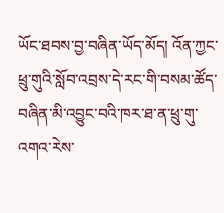ཡོང་ཐབས་བྱ་བཞིན་ཡོད་མོད། འོན་ཀྱང་ཕྲུ་གུའི་སློབ་འབྲས་དེ་རང་གི་བསམ་ཚོད་བཞིན་མི་འབྱུང་བའི་ཁར་ཐ་ན་ཕྲུ་གུ་འགའ་རེས་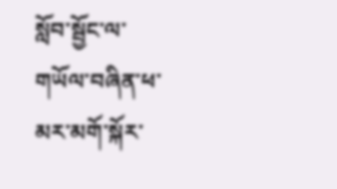སློབ་སྦྱོང་ལ་གཡོལ་བཞིན་ཕ་མར་མགོ་སྐོར་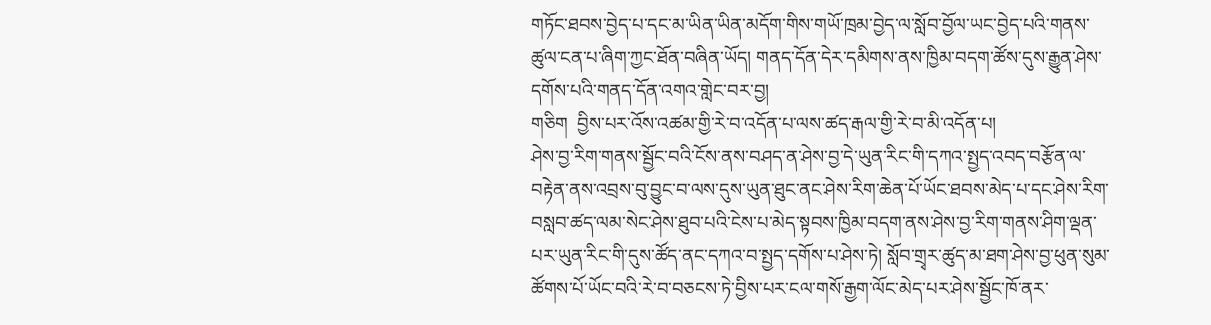གཏོང་ཐབས་བྱེད་པ་དང་མ་ཡིན་ཡིན་མདོག་གིས་གཡོ་ཁྲམ་བྱེད་ལ་སློབ་བྱོལ་ཡང་བྱེད་པའི་གནས་ཚུལ་ངན་པ་ཞིག་ཀྱང་ཐོན་བཞིན་ཡོད། གནད་དོན་དེར་དམིགས་ནས་ཁྱིམ་བདག་ཚོས་དུས་རྒྱུན་ཤེས་དགོས་པའི་གནད་དོན་འགའ་གླེང་བར་བྱ།
གཅིག  བྱིས་པར་འོས་འཚམ་གྱི་རེ་བ་འདོན་པ་ལས་ཚད་རྒལ་གྱི་རེ་བ་མི་འདོན་པ།
ཤེས་བྱ་རིག་གནས་སྦྱོང་བའི་ངོས་ནས་བཤད་ན་ཤེས་བྱ་དེ་ཡུན་རིང་གི་དཀའ་སྤྱད་འབད་བརྩོན་ལ་བརྟེན་ནས་འབྲས་བུ་བྱུང་བ་ལས་དུས་ཡུན་ཐུང་ནང་ཤེས་རིག་ཆེན་པོ་ཡོང་ཐབས་མེད་པ་དང་ཤེས་རིག་བསླབ་ཚད་ལམ་སེང་ཤེས་ཐུབ་པའི་ངེས་པ་མེད་སྟབས་ཁྱིམ་བདག་ནས་ཤེས་བྱ་རིག་གནས་ཤིག་ལྡན་པར་ཡུན་རིང་གི་དུས་ཚོད་ནང་དཀའ་བ་སྤྱད་དགོས་པ་ཤེས་ཏེ། སློབ་གྲྭར་ཚུད་མ་ཐག་ཤེས་བྱ་ཕུན་སུམ་ཚོགས་པོ་ཡོང་བའི་རེ་བ་བཅངས་ཏེ་བྱིས་པར་ངལ་གསོ་རྒྱག་ལོང་མེད་པར་ཤེས་སྦྱོང་ཁོ་ནར་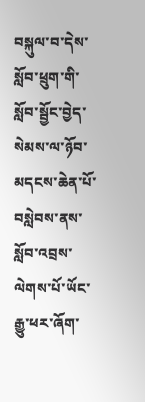བསྐུལ་བ་དེས་སློབ་ཕྲུག་གི་སློབ་སྦྱོང་བྱེད་སེམས་ལ་ཉོབ་མདངས་ཆེན་པོ་བསླེབས་ནས་སློབ་འབྲས་ལེགས་པོ་ཡོང་རྒྱུ་ཕར་ཞོག་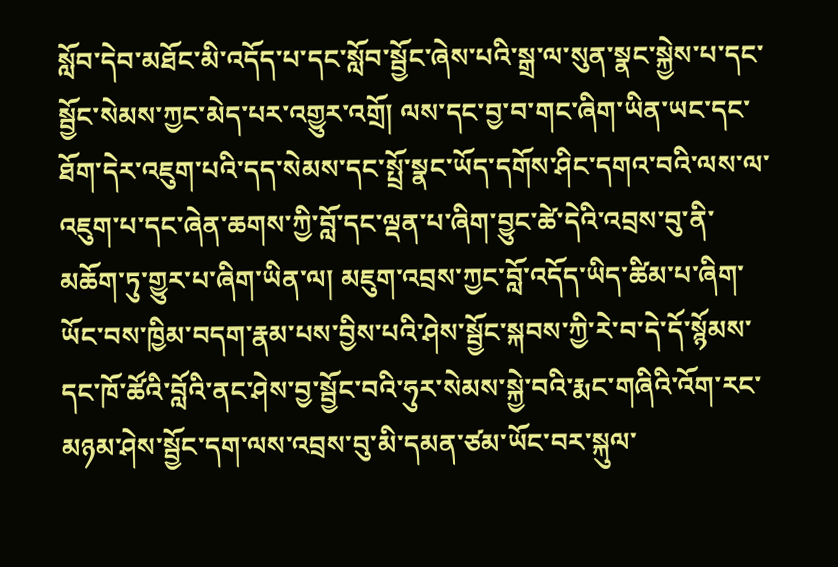སློབ་དེབ་མཐོང་མི་འདོད་པ་དང་སློབ་སྦྱོང་ཞེས་པའི་སྒྲ་ལ་སུན་སྣང་སྐྱེས་པ་དང་སྦྱོང་སེམས་ཀྱང་མེད་པར་འགྱུར་འགྲོ། ལས་དང་བྱ་བ་གང་ཞིག་ཡིན་ཡང་དང་ཐོག་དེར་འཇུག་པའི་དད་སེམས་དང་སྤྲོ་སྣང་ཡོད་དགོས་ཤིང་དགའ་བའི་ལས་ལ་འཇུག་པ་དང་ཞེན་ཆགས་ཀྱི་བློ་དང་ལྡན་པ་ཞིག་བྱུང་ཚེ་དེའི་འབྲས་བུ་ནི་མཆོག་ཏུ་གྱུར་པ་ཞིག་ཡིན་ལ། མཇུག་འབྲས་ཀྱང་བློ་འདོད་ཡིད་ཚིམ་པ་ཞིག་ཡོང་བས་ཁྱིམ་བདག་རྣམ་པས་བྱིས་པའི་ཤེས་སྦྱོང་སྐབས་ཀྱི་རེ་བ་དེ་དོ་སྙོམས་དང་ཁོ་ཚོའི་བློའི་ནང་ཤེས་བྱ་སྦྱོང་བའི་ཧུར་སེམས་སྐྱེ་བའི་རྨང་གཞིའི་འོག་རང་མཉམ་ཤེས་སྦྱོང་དག་ལས་འབྲས་བུ་མི་དམན་ཙམ་ཡོང་བར་སྐུལ་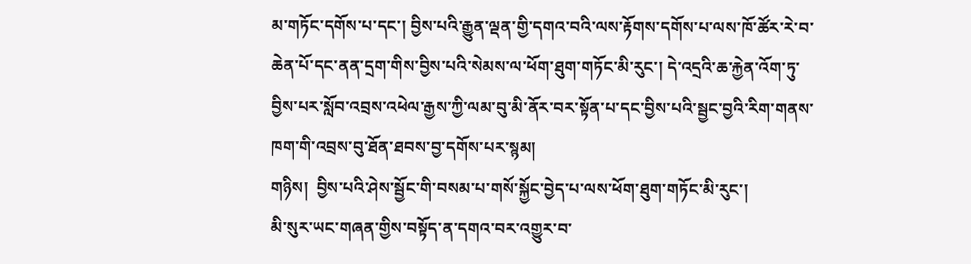མ་གཏོང་དགོས་པ་དང་། བྱིས་པའི་རྒྱུན་ལྡན་གྱི་དགའ་བའི་ལས་རྟོགས་དགོས་པ་ལས་ཁོ་ཚོར་རེ་བ་ཆེན་པོ་དང་ནན་དྲག་གིས་བྱིས་པའི་སེམས་ལ་ཕོག་ཐུག་གཏོང་མི་རུང་། དེ་འདྲའི་ཆ་རྐྱེན་འོག་ཏུ་བྱིས་པར་སློབ་འབྲས་འཕེལ་རྒྱས་ཀྱི་ལམ་བུ་མི་ནོར་བར་སྟོན་པ་དང་བྱིས་པའི་སྦྱང་བྱའི་རིག་གནས་ཁག་གི་འབྲས་བུ་ཐོན་ཐབས་བྱ་དགོས་པར་སྙམ།
གཉིས།  བྱིས་པའི་ཤེས་སྦྱོང་གི་བསམ་པ་གསོ་སྐྱོང་བྱེད་པ་ལས་ཕོག་ཐུག་གཏོང་མི་རུང་།
མི་སུར་ཡང་གཞན་གྱིས་བསྟོད་ན་དགའ་བར་འགྱུར་བ་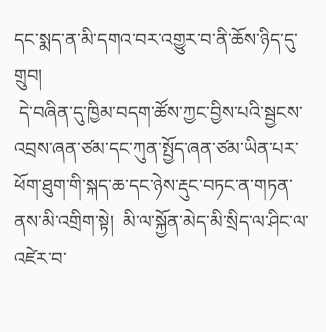དང་སྨད་ན་མི་དགའ་བར་འགྱུར་བ་ནི་ཆོས་ཉིད་དུ་གྲུབ།
 དེ་བཞིན་དུ་ཁྱིམ་བདག་ཚོས་ཀྱང་བྱིས་པའི་སྦྱངས་འབྲས་ཞན་ཙམ་དང་ཀུན་སྤྱོད་ཞན་ཙམ་ཡིན་པར་ཕོག་ཐུག་གི་སྐད་ཆ་དང་ཉེས་རྡུང་བཏང་ན་གཏན་ནས་མི་འགྲིག་སྟེ།  མི་ལ་སྐྱོན་མེད་མི་སྲིད་ལ་ཤིང་ལ་འཛེར་བ་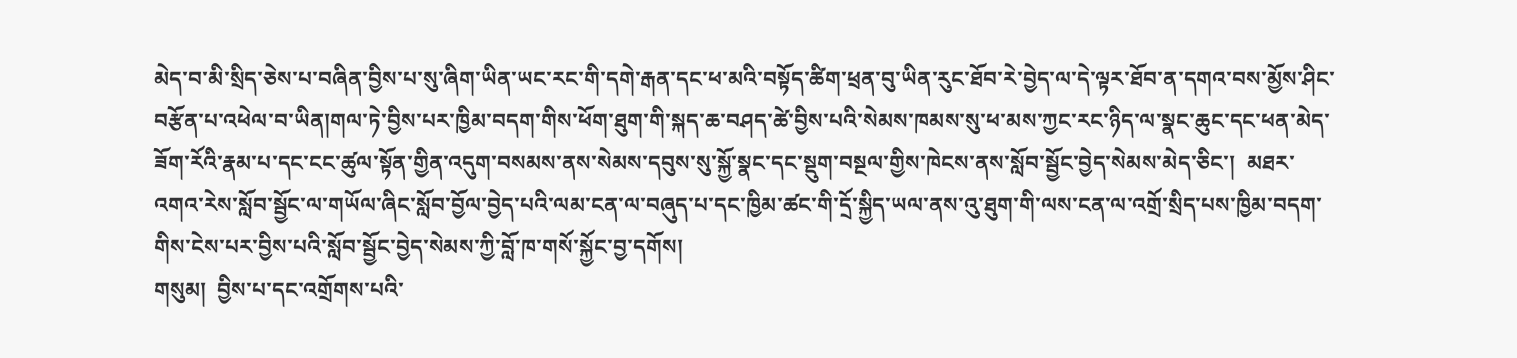མེད་བ་མི་སྲིད་ཅེས་པ་བཞིན་བྱིས་པ་སུ་ཞིག་ཡིན་ཡང་རང་གི་དགེ་རྒན་དང་ཕ་མའི་བསྟོད་ཚིག་ཕྲན་བུ་ཡིན་རུང་ཐོབ་རེ་བྱེད་ལ་དེ་ལྟར་ཐོབ་ན་དགའ་བས་མྱོས་ཤིང་བརྩོན་པ་འཕེལ་བ་ཡིན།གལ་ཏེ་བྱིས་པར་ཁྱིམ་བདག་གིས་ཕོག་ཐུག་གི་སྐད་ཆ་བཤད་ཚེ་བྱིས་པའི་སེམས་ཁམས་སུ་ཕ་མས་ཀྱང་རང་ཉིད་ལ་སྣང་ཆུང་དང་ཕན་མེད་ཟོག་རོའི་རྣམ་པ་དང་ངང་ཚུལ་སྟོན་གྱིན་འདུག་བསམས་ནས་སེམས་དབུས་སུ་སྐྱོ་སྣང་དང་སྡུག་བསྔལ་གྱིས་ཁེངས་ནས་སློབ་སྦྱོང་བྱེད་སེམས་མེད་ཅིང་།  མཐར་འགའ་རེས་སློབ་སྦྱོང་ལ་གཡོལ་ཞིང་སློབ་བྱོལ་བྱེད་པའི་ལམ་ངན་ལ་བཞུད་པ་དང་ཁྱིམ་ཚང་གི་དྲོ་སྐྱིད་ཡལ་ནས་འུ་ཐུག་གི་ལས་ངན་ལ་འགྲོ་སྲིད་པས་ཁྱིམ་བདག་གིས་ངེས་པར་བྱིས་པའི་སློབ་སྦྱོང་བྱེད་སེམས་ཀྱི་བློ་ཁ་གསོ་སྐྱོང་བྱ་དགོས།
གསུམ།  བྱིས་པ་དང་འགྲོགས་པའི་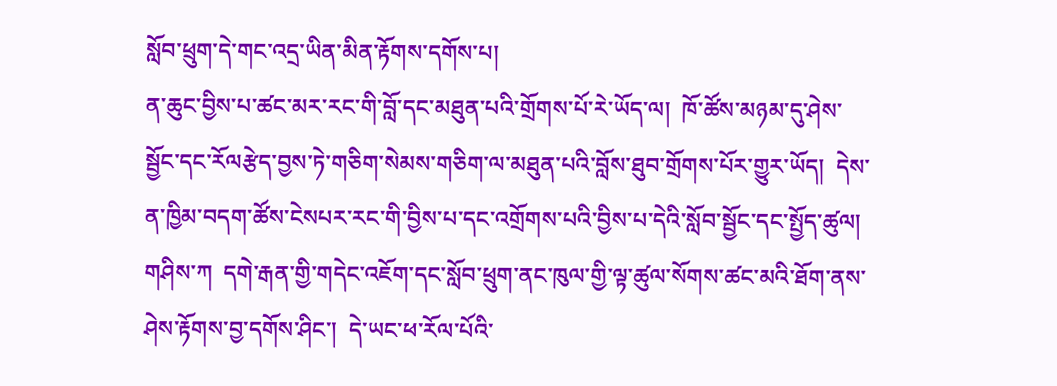སློབ་ཕྲུག་དེ་གང་འདྲ་ཡིན་མིན་རྟོགས་དགོས་པ།
ན་ཆུང་བྱིས་པ་ཚང་མར་རང་གི་བློ་དང་མཐུན་པའི་གྲོགས་པོ་རེ་ཡོད་ལ།  ཁོ་ཚོས་མཉམ་དུ་ཤེས་སྦྱོང་དང་རོལརྩེད་བྱས་ཏེ་གཅིག་སེམས་གཅིག་ལ་མཐུན་པའི་བློས་ཐུབ་གྲོགས་པོར་གྱུར་ཡོད།  དེས་ན་ཁྱིམ་བདག་ཚོས་ངེསཔར་རང་གི་བྱིས་པ་དང་འགྲོགས་པའི་བྱིས་པ་དེའི་སློབ་སྦྱོང་དང་སྤྱོད་ཚུལ།  གཤིས་ཀ  དགེ་རྒན་གྱི་གདེང་འཇོག་དང་སློབ་ཕྲུག་ནང་ཁུལ་གྱི་ལྟ་ཚུལ་སོགས་ཚང་མའི་ཐོག་ནས་ཤེས་རྟོགས་བྱ་དགོས་ཤིང་།  དེ་ཡང་ཕ་རོལ་པོའི་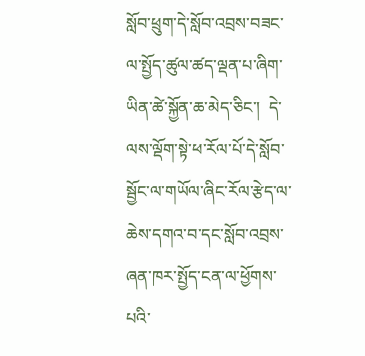སློབ་ཕྲུག་དེ་སློབ་འབྲས་བཟང་ལ་སྤྱོད་ཚུལ་ཚད་ལྡན་པ་ཞིག་ཡིན་ཚེ་སྐྱོན་ཆ་མེད་ཅིང་།  དེ་ལས་ལྡོག་སྟེ་ཕ་རོལ་པོ་དེ་སློབ་སྦྱོང་ལ་གཡོལ་ཞིང་རོལ་རྩེད་ལ་ཆེས་དགའ་བ་དང་སློབ་འབྲས་ཞན་ཁར་སྤྱོད་ངན་ལ་ཕྱོགས་པའི་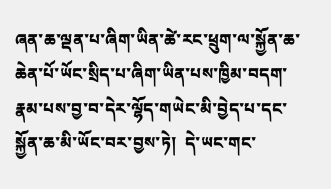ཞན་ཆ་ལྡན་པ་ཞིག་ཡིན་ཚེ་རང་ཕྲུག་ལ་སྐྱོན་ཆ་ཆེན་པོ་ཡོང་སྲིད་པ་ཞིག་ཡིན་པས་ཁྱིམ་བདག་རྣམ་པས་བྱ་བ་དེར་ལྷོད་གཡེང་མི་བྱེད་པ་དང་སྐྱོན་ཆ་མི་ཡོང་བར་བྱས་ཏེ།  དེ་ཡང་གང་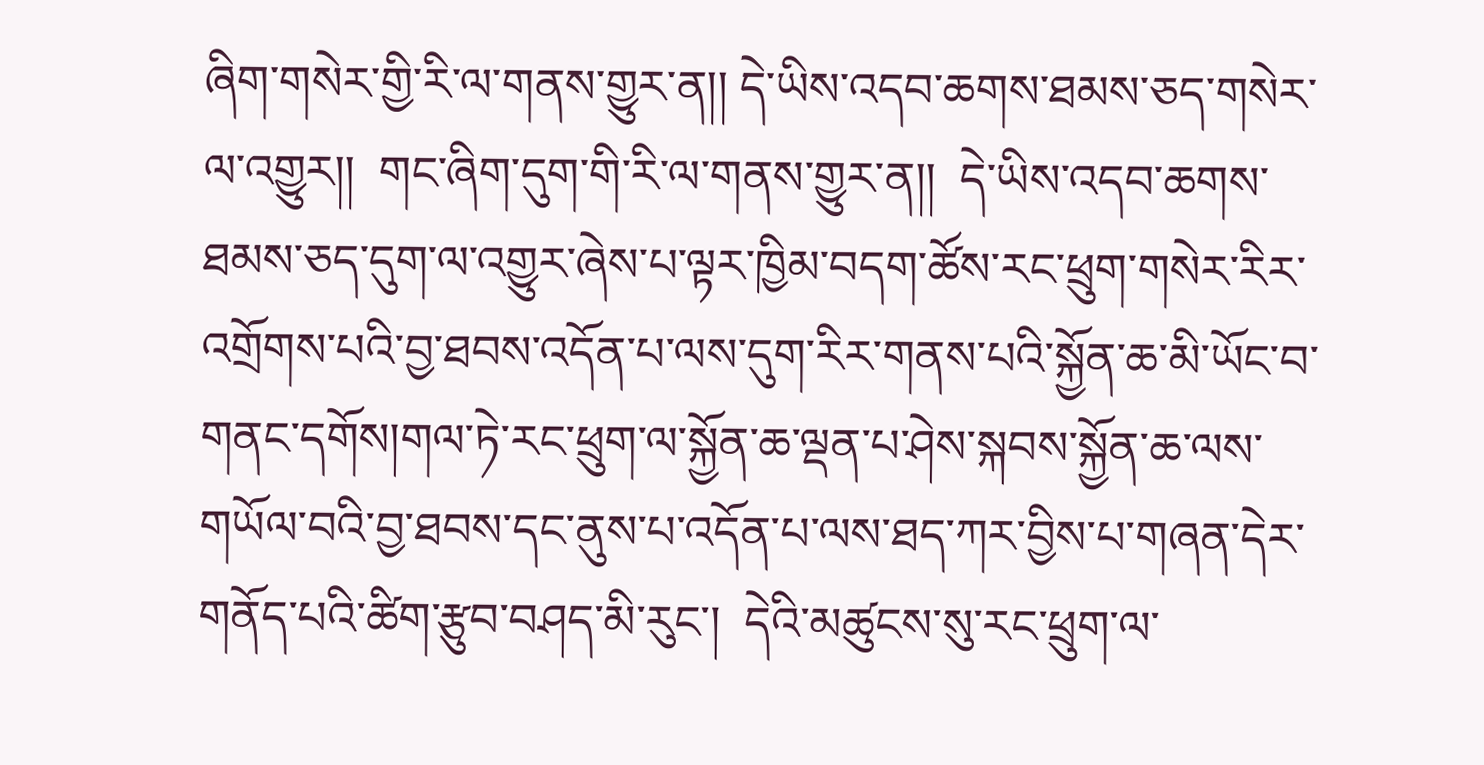ཞིག་གསེར་གྱི་རི་ལ་གནས་གྱུར་ན།། དེ་ཡིས་འདབ་ཆགས་ཐམས་ཅད་གསེར་ལ་འགྱུར།།  གང་ཞིག་དུག་གི་རི་ལ་གནས་གྱུར་ན།།  དེ་ཡིས་འདབ་ཆགས་ཐམས་ཅད་དུག་ལ་འགྱུར་ཞེས་པ་ལྟར་ཁྱིམ་བདག་ཚོས་རང་ཕྲུག་གསེར་རིར་འགྲོགས་པའི་བྱ་ཐབས་འདོན་པ་ལས་དུག་རིར་གནས་པའི་སྐྱོན་ཆ་མི་ཡོང་བ་གནང་དགོས།གལ་ཏེ་རང་ཕྲུག་ལ་སྐྱོན་ཆ་ལྡན་པ་ཤེས་སྐབས་སྐྱོན་ཆ་ལས་གཡོལ་བའི་བྱ་ཐབས་དང་ནུས་པ་འདོན་པ་ལས་ཐད་ཀར་བྱིས་པ་གཞན་དེར་གནོད་པའི་ཚིག་རྩུབ་བཤད་མི་རུང་།  དེའི་མཚུངས་སུ་རང་ཕྲུག་ལ་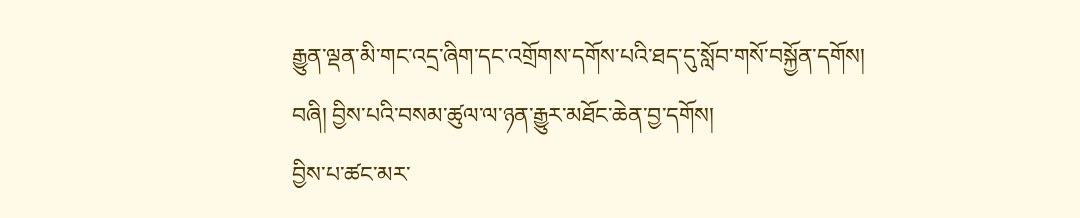རྒྱུན་ལྡན་མི་གང་འདྲ་ཞིག་དང་འགྲོགས་དགོས་པའི་ཐད་དུ་སློབ་གསོ་བསྐྱོན་དགོས།
བཞི། བྱིས་པའི་བསམ་ཚུལ་ལ་ཉན་རྒྱུར་མཐོང་ཆེན་བྱ་དགོས།
བྱིས་པ་ཚང་མར་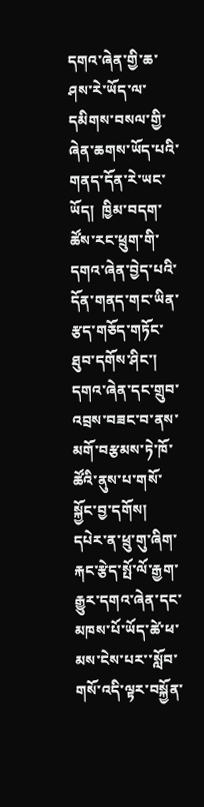དགའ་ཞེན་གྱི་ཆ་ཤས་རེ་ཡོད་ལ་དམིགས་བསལ་གྱི་ཞེན་ཆགས་ཡོད་པའི་གནད་དོན་རེ་ཡང་ཡོད།  ཁྱིམ་བདག་ཚོས་རང་ཕྲུག་གི་དགའ་ཞེན་བྱེད་པའི་དོན་གནད་གང་ཡིན་རྩད་གཅོད་གཏོང་ཐུབ་དགོས་ཤིང་།  དགའ་ཞེན་དང་གྲུབ་འབྲས་བཟང་བ་ནས་མགོ་བརྩམས་ཏེ་ཁོ་ཚོའི་ནུས་པ་གསོ་སྐྱོང་བྱ་དགོས།  དཔེར་ན་ཕྲུ་གུ་ཞིག་རྐང་རྩེད་སྤོ་ལོ་རྒྱག་རྒྱུར་དགའ་ཞེན་དང་མཁས་པོ་ཡོད་ཚེ་ཕ་མས་ངེས་པར་་སློབ་གསོ་འདི་ལྟར་བསྐྱོན་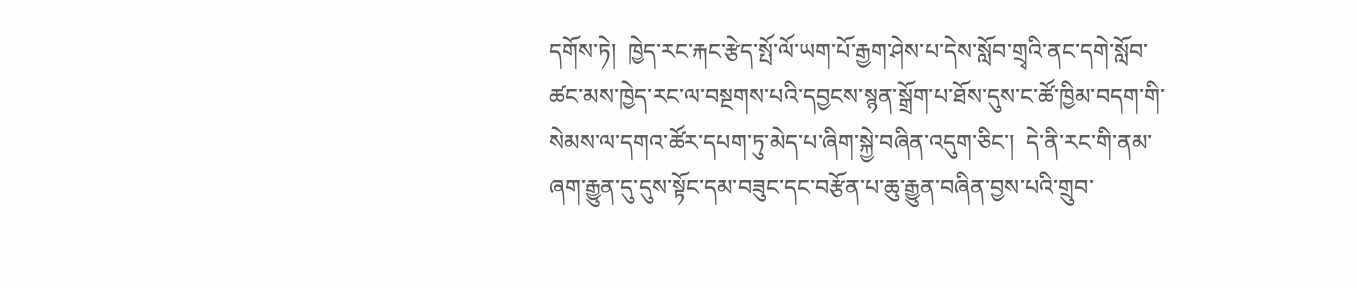དགོས་ཏེ།  ཁྱེད་རང་རྐང་རྩེད་སྤོ་ལོ་ཡག་པོ་རྒྱག་ཤེས་པ་དེས་སློབ་གྲྭའི་ནང་དགེ་སློབ་ཚང་མས་ཁྱེད་རང་ལ་བསྔགས་པའི་དབྱངས་སྙན་སྒྲོག་པ་ཐོས་དུས་ང་ཚོ་ཁྱིམ་བདག་གི་སེམས་ལ་དགའ་ཚོར་དཔག་ཏུ་མེད་པ་ཞིག་སྐྱེ་བཞིན་འདུག་ཅིང་།  དེ་ནི་རང་གི་ནམ་ཞག་རྒྱུན་དུ་དུས་སྟོང་དམ་བཟུང་དང་བརྩོན་པ་ཆུ་རྒྱུན་བཞིན་བྱས་པའི་གྲུབ་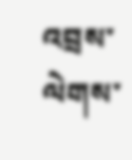འབྲས་ལེགས་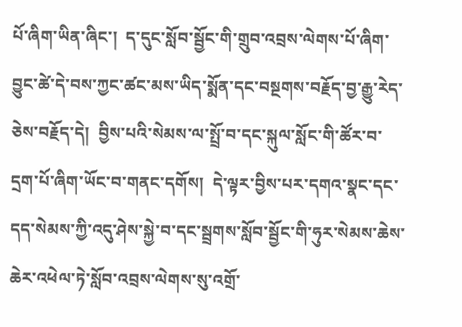པོ་ཞིག་ཡིན་ཞིང་།  ད་དུང་སློབ་སྦྱོང་གི་གྲུབ་འབྲས་ལེགས་པོ་ཞིག་བྱུང་ཚེ་དེ་བས་ཀྱང་ཚང་མས་ཡིད་སྨོན་དང་བསྔགས་བརྗོད་བྱ་རྒྱུ་རེད་ཅེས་བརྗོད་དེ།  བྱིས་པའི་སེམས་ལ་སྤྲོ་བ་དང་སྐུལ་སློང་གི་ཚོར་བ་དྲག་པོ་ཞིག་ཡོང་བ་གནང་དགོས།  དེ་ལྟར་བྱིས་པར་དགའ་སྣང་དང་དད་སེམས་ཀྱི་འདུ་ཤེས་སྐྱེ་བ་དང་སྦྲགས་སློབ་སྦྱོང་གི་ཧུར་སེམས་ཆེས་ཆེར་འཕེལ་ཏེ་སློབ་འབྲས་ལེགས་སུ་འགྲོ་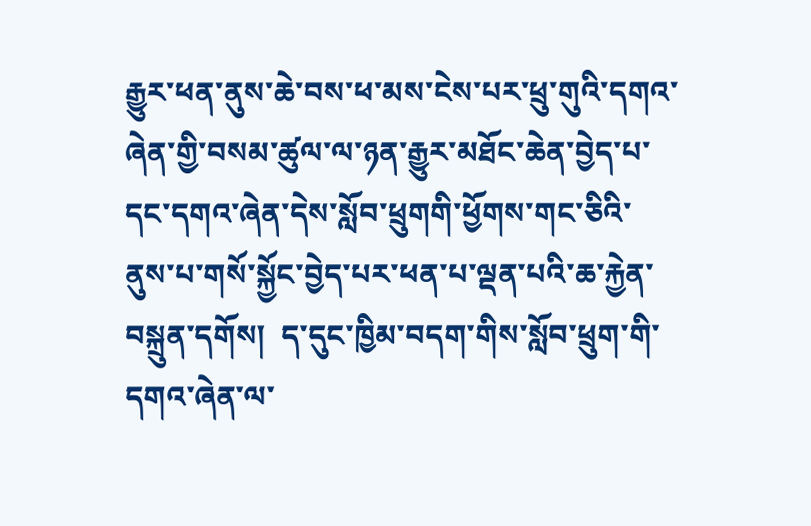རྒྱུར་ཕན་ནུས་ཆེ་བས་ཕ་མས་ངེས་པར་ཕྲུ་གུའི་དགའ་ཞེན་གྱི་བསམ་ཚུལ་ལ་ཉན་རྒྱུར་མཐོང་ཆེན་བྱེད་པ་དང་དགའ་ཞེན་དེས་སློབ་ཕྲུགགི་ཕྱོགས་གང་ཅིའི་ནུས་པ་གསོ་སྐྱོང་བྱེད་པར་ཕན་པ་ལྡན་པའི་ཆ་རྐྱེན་བསྐྲུན་དགོས།  ད་དུང་ཁྱིམ་བདག་གིས་སློབ་ཕྲུག་གི་དགའ་ཞེན་ལ་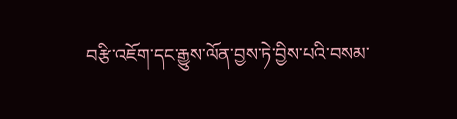བརྩི་འཇོག་དང་རྒྱུས་ལོན་བྱས་ཏེ་བྱིས་པའི་བསམ་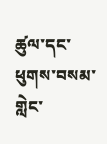ཚུལ་དང་ཕུགས་བསམ་གླེང་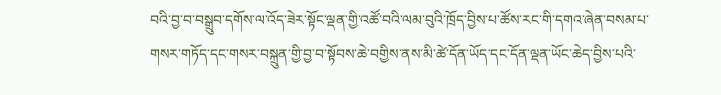བའི་བྱ་བ་བསྒྲུབ་དགོས་ལ་འོད་ཟེར་སྟོང་ལྡན་གྱི་འཚོ་བའི་ལམ་བུའི་ཁྲོད་བྱིས་པ་ཚོས་རང་གི་དགའ་ཞེན་བསམ་པ་གསར་གཏོད་དང་གསར་བསྐྲུན་གྱི་བྱ་བ་སྟོབས་ཆེ་བགྱིས་ནས་མི་ཚེ་དོན་ཡོད་དང་དོན་ལྡན་ཡོང་ཆེད་བྱིས་པའི་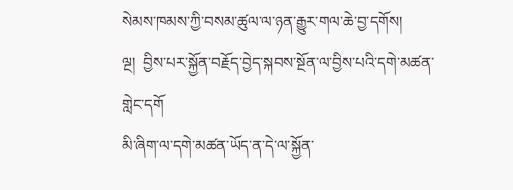སེམས་ཁམས་ཀྱི་བསམ་ཚུལ་ལ་ཉན་རྒྱུར་གལ་ཆེ་བྱ་དགོས།
ལྔ།  བྱིས་པར་སྐྱོན་བརྗོད་བྱེད་སྐབས་སྔོན་ལ་བྱིས་པའི་དགེ་མཚན་གླེང་དགོ
མི་ཞིག་ལ་དགེ་མཚན་ཡོད་ན་དེ་ལ་སྐྱོན་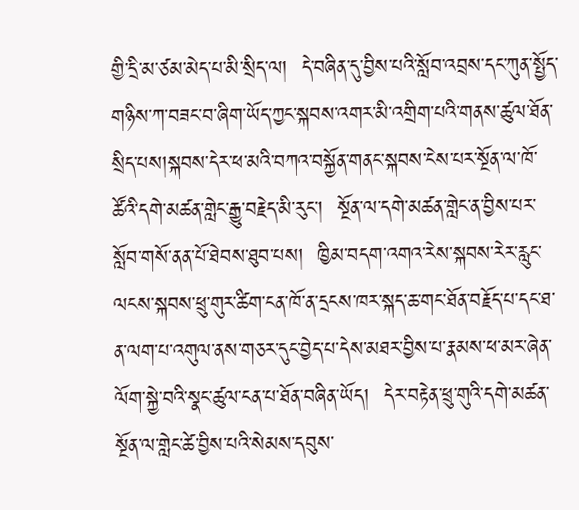གྱི་དྲི་མ་ཙམ་མེད་པ་མི་སྲིད་ལ།  དེ་བཞིན་དུ་བྱིས་པའི་སློབ་འབྲས་དང་ཀུན་སྤྱོད་གཉིས་ཀ་བཟང་བ་ཞིག་ཡོད་ཀྱང་སྐབས་འགར་མི་འགྲིག་པའི་གནས་ཚུལ་ཐོན་སྲིད་པས།སྐབས་དེར་ཕ་མའི་བཀའ་བསྐྱོན་གནང་སྐབས་ངེས་པར་སྔོན་ལ་ཁོ་ཚོའི་དགེ་མཚན་གླེང་རྒྱུ་བརྗེད་མི་རུང་།  སྔོན་ལ་དགེ་མཚན་གླེང་ན་བྱིས་པར་སློབ་གསོ་ནན་པོ་ཐེབས་ཐུབ་པས།  ཁྱིམ་བདག་འགའ་རེས་སྐབས་རེར་རླུང་ལངས་སྐབས་ཕྲུ་གུར་ཚིག་ངན་ཁོ་ན་དྲངས་ཁར་སྐད་ཆ་གང་ཐོན་བརྗོད་པ་དང་ཐ་ན་ལག་པ་འགུལ་ནས་གཅར་དུང་བྱེད་པ་དེས་མཐར་བྱིས་པ་རྣམས་ཕ་མར་ཞེན་ལོག་སྐྱེ་བའི་སྣང་ཚུལ་ངན་པ་ཐོན་བཞིན་ཡོད།  དེར་བརྟེན་ཕྲུ་གུའི་དགེ་མཚན་སྔོན་ལ་གླེང་ཚེ་བྱིས་པའི་སེམས་དབུས་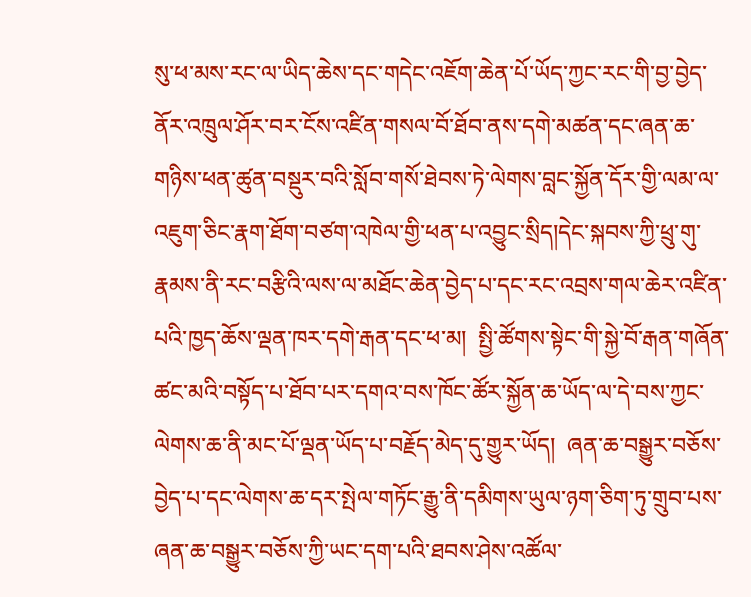སུ་ཕ་མས་རང་ལ་ཡིད་ཆེས་དང་གདེང་འཇོག་ཆེན་པོ་ཡོད་ཀྱང་རང་གི་བྱ་བྱེད་ནོར་འཁྲུལ་ཤོར་བར་ངོས་འཛིན་གསལ་བོ་ཐོབ་ནས་དགེ་མཚན་དང་ཞན་ཆ་གཉིས་ཕན་ཚུན་བསྡུར་བའི་སློབ་གསོ་ཐེབས་ཏེ་ལེགས་བླང་སྐྱོན་དོར་གྱི་ལམ་ལ་འཇུག་ཅིང་རྣག་ཐོག་བཙག་འཁེལ་གྱི་ཕན་པ་འབྱུང་སྲིད།དེང་སྐབས་ཀྱི་ཕྲུ་གུ་རྣམས་ནི་རང་བརྩིའི་ལས་ལ་མཐོང་ཆེན་བྱེད་པ་དང་རང་འབྲས་གལ་ཆེར་འཛིན་པའི་ཁྱད་ཆོས་ལྡན་ཁར་དགེ་རྒན་དང་ཕ་མ།  སྤྱི་ཚོགས་སྟེང་གི་སྐྱེ་བོ་རྒན་གཞོན་ཚང་མའི་བསྟོད་པ་ཐོབ་པར་དགའ་བས་ཁོང་ཚོར་སྐྱོན་ཆ་ཡོད་ལ་དེ་བས་ཀྱང་ལེགས་ཆ་ནི་མང་པོ་ལྡན་ཡོད་པ་བརྗོད་མེད་དུ་གྱུར་ཡོད།  ཞན་ཆ་བསྒྱུར་བཅོས་བྱེད་པ་དང་ལེགས་ཆ་དར་སྤེལ་གཏོང་རྒྱུ་ནི་དམིགས་ཡུལ་ཉག་ཅིག་ཏུ་གྲུབ་པས་ཞན་ཆ་བསྒྱུར་བཅོས་ཀྱི་ཡང་དག་པའི་ཐབས་ཤེས་འཚོལ་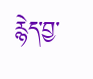རྙེད་བྱ་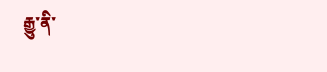རྒྱུ་ནི་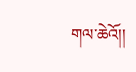གལ་ཆེའོ།།